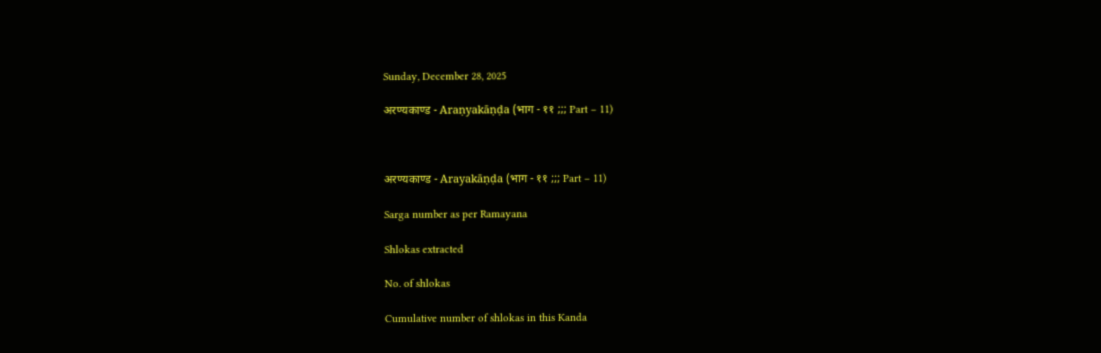Sunday, December 28, 2025

अरण्यकाण्ड - Araṇyakāṇḍa (भाग - ११ ;;; Part – 11)



अरण्यकाण्ड - Arayakāṇḍa (भाग - ११ ;;; Part – 11)

Sarga number as per Ramayana

Shlokas extracted

No. of shlokas

Cumulative number of shlokas in this Kanda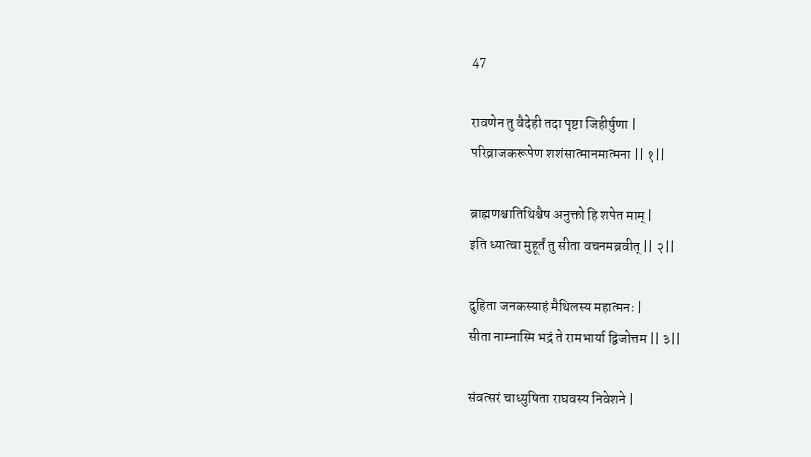47

रावणेन तु वैदेही तदा पृष्टा जिहीर्षुणा |
परिव्राजकरूपेण शशंसात्मानमात्मना || १||

ब्राह्मणश्चातिथिश्चैष अनुक्तो हि शपेत माम् |
इति ध्यात्वा मुहूर्तं तु सीता वचनमब्रवीत् || २||

दुहिता जनकस्याहं मैथिलस्य महात्मनः |
सीता नाम्नास्मि भद्रं ते रामभार्या द्विजोत्तम || ३||

संवत्सरं चाध्युषिता राघवस्य निवेशने |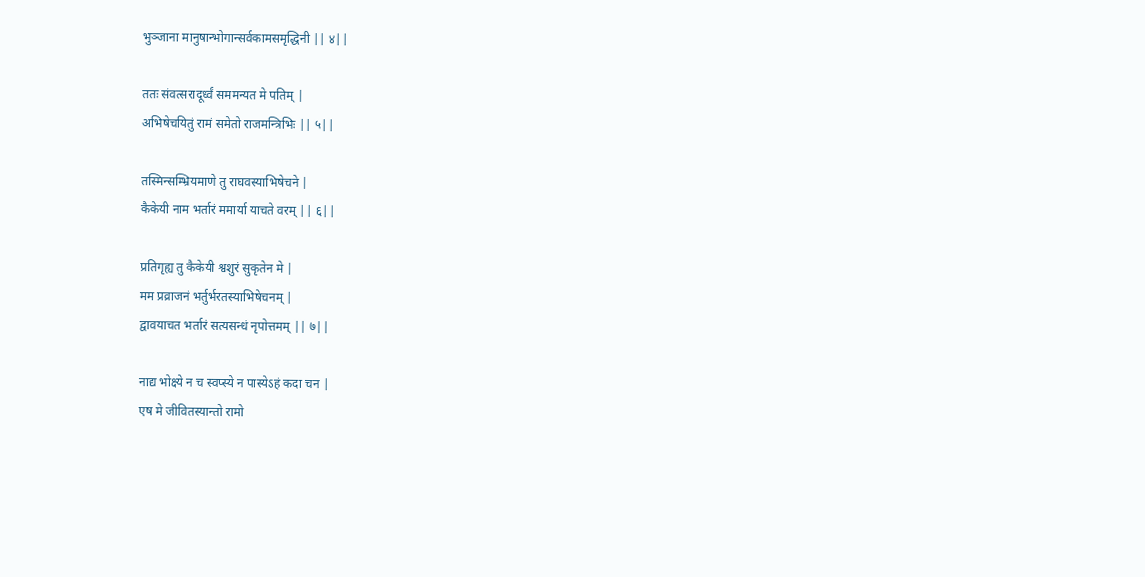भुञ्जाना मानुषान्भोगान्सर्वकामसमृद्धिनी || ४||

ततः संवत्सरादूर्ध्वं सममन्यत मे पतिम् |
अभिषेचयितुं रामं समेतो राजमन्त्रिभिः || ५||

तस्मिन्सम्भ्रियमाणे तु राघवस्याभिषेचने |
कैकेयी नाम भर्तारं ममार्या याचते वरम् || ६||

प्रतिगृह्य तु कैकेयी श्वशुरं सुकृतेन मे |
मम प्रव्राजनं भर्तुर्भरतस्याभिषेचनम् |
द्वावयाचत भर्तारं सत्यसन्धं नृपोत्तमम् || ७||

नाद्य भोक्ष्ये न च स्वप्स्ये न पास्येऽहं कदा चन |
एष मे जीवितस्यान्तो रामो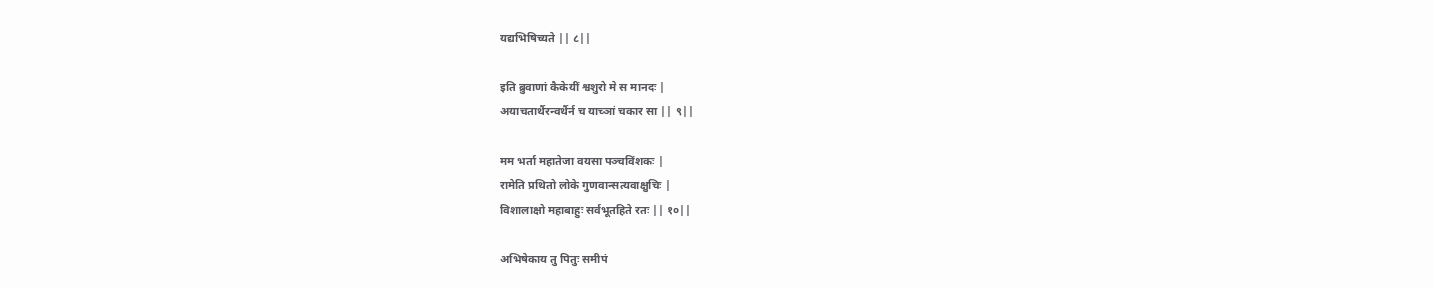यद्यभिषिच्यते || ८||

इति ब्रुवाणां कैकेयीं श्वशुरो मे स मानदः |
अयाचतार्थैरन्वर्थैर्न च याच्ञां चकार सा || ९||

मम भर्ता महातेजा वयसा पञ्चविंशकः |
रामेति प्रथितो लोके गुणवान्सत्यवाक्षुचिः |
विशालाक्षो महाबाहुः सर्वभूतहिते रतः || १०||

अभिषेकाय तु पितुः समीपं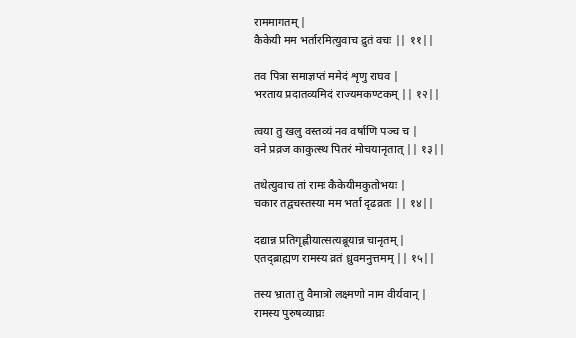राममागतम् |
कैकेयी मम भर्तारमित्युवाच द्रुतं वचः || ११||

तव पित्रा समाज्ञप्तं ममेदं शृणु राघव |
भरताय प्रदातव्यमिदं राज्यमकण्टकम् || १२||

त्वया तु खलु वस्तव्यं नव वर्षाणि पञ्च च |
वने प्रव्रज काकुत्स्थ पितरं मोचयानृतात् || १३||

तथेत्युवाच तां रामः कैकेयीमकुतोभयः |
चकार तद्वचस्तस्या मम भर्ता दृढव्रतः || १४||

दद्यान्न प्रतिगृह्णीयात्सत्यब्रूयान्न चानृतम् |
एतद्ब्राह्मण रामस्य व्रतं ध्रुवमनुत्तमम् || १५||

तस्य भ्राता तु वैमात्रो लक्ष्मणो नाम वीर्यवान् |
रामस्य पुरुषव्याघ्रः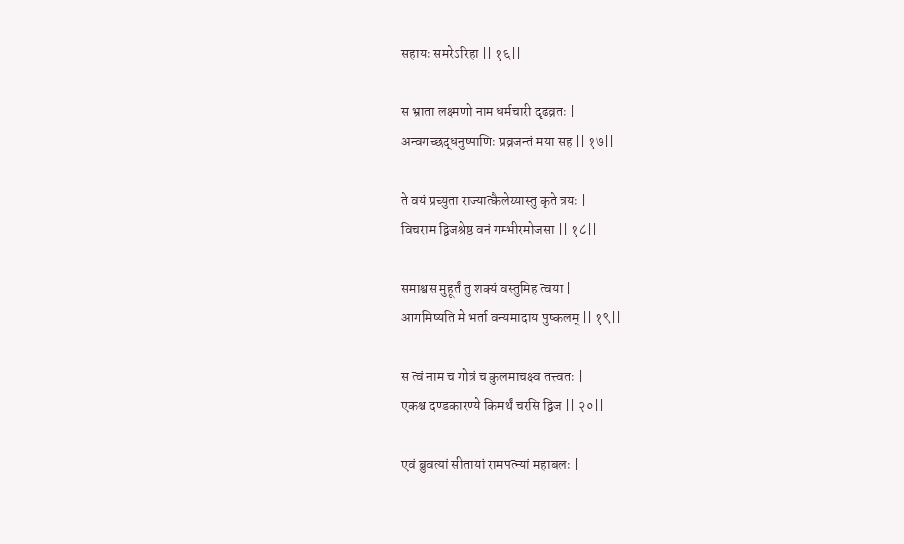सहायः समरेऽरिहा || १६||

स भ्राता लक्ष्मणो नाम धर्मचारी दृढव्रतः |
अन्वगच्छद्धनुष्पाणिः प्रव्रजन्तं मया सह || १७||

ते वयं प्रच्युता राज्यात्कैलेय्यास्तु कृते त्रयः |
विचराम द्विजश्रेष्ठ वनं गम्भीरमोजसा || १८||

समाश्वस मुहूर्तं तु शक्यं वस्तुमिह त्वया |
आगमिष्यति मे भर्ता वन्यमादाय पुष्कलम् || १९||

स त्वं नाम च गोत्रं च कुलमाचक्ष्व तत्त्वतः |
एकश्च दण्डकारण्ये किमर्थं चरसि द्विज || २०||

एवं ब्रुवत्यां सीतायां रामपत्न्यां महाबलः |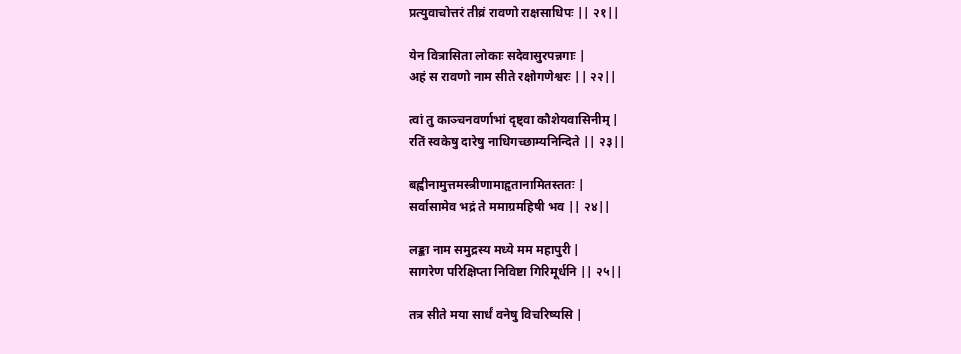प्रत्युवाचोत्तरं तीव्रं रावणो राक्षसाधिपः || २१||

येन वित्रासिता लोकाः सदेवासुरपन्नगाः |
अहं स रावणो नाम सीते रक्षोगणेश्वरः || २२||

त्वां तु काञ्चनवर्णाभां दृष्ट्वा कौशेयवासिनीम् |
रतिं स्वकेषु दारेषु नाधिगच्छाम्यनिन्दिते || २३||

बह्वीनामुत्तमस्त्रीणामाहृतानामितस्ततः |
सर्वासामेव भद्रं ते ममाग्रमहिषी भव || २४||

लङ्का नाम समुद्रस्य मध्ये मम महापुरी |
सागरेण परिक्षिप्ता निविष्टा गिरिमूर्धनि || २५||

तत्र सीते मया सार्धं वनेषु विचरिष्यसि |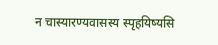न चास्यारण्यवासस्य स्पृहयिष्यसि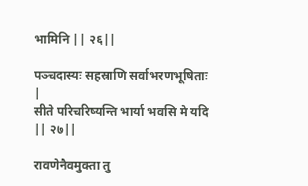भामिनि || २६||

पञ्चदास्यः सहस्राणि सर्वाभरणभूषिताः |
सीते परिचरिष्यन्ति भार्या भवसि मे यदि || २७||

रावणेनैवमुक्ता तु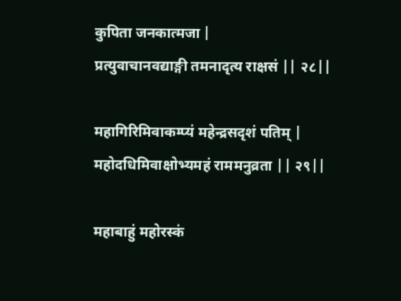कुपिता जनकात्मजा |
प्रत्युवाचानवद्याङ्गी तमनादृत्य राक्षसं || २८||

महागिरिमिवाकम्प्यं महेन्द्रसदृशं पतिम् |
महोदधिमिवाक्षोभ्यमहं राममनुव्रता || २९||

महाबाहुं महोरस्कं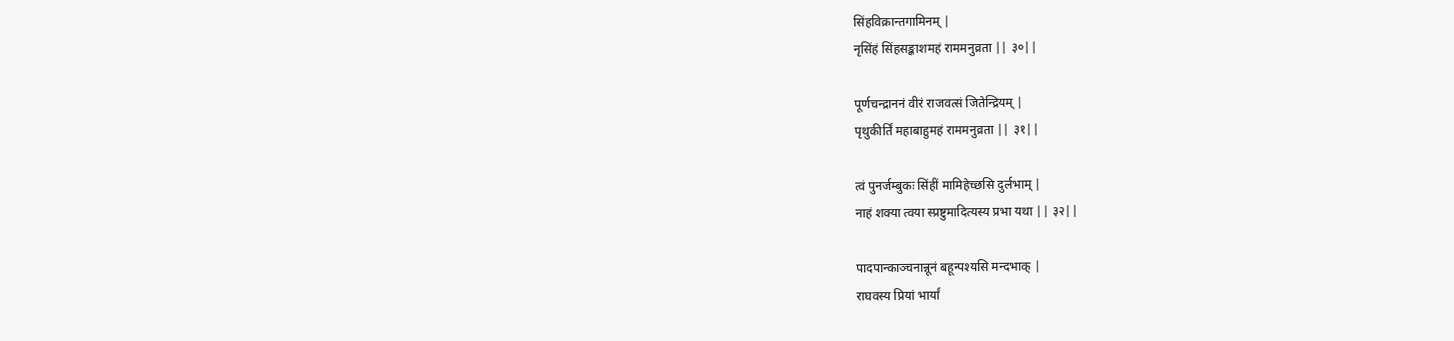सिंहविक्रान्तगामिनम् |
नृसिंहं सिंहसङ्काशमहं राममनुव्रता || ३०||

पूर्णचन्द्राननं वीरं राजवत्सं जितेन्द्रियम् |
पृथुकीर्तिं महाबाहुमहं राममनुव्रता || ३१||

त्वं पुनर्जम्बुकः सिंहीं मामिहेच्छसि दुर्लभाम् |
नाहं शक्या त्वया स्प्रष्टुमादित्यस्य प्रभा यथा || ३२||

पादपान्काञ्चनान्नूनं बहून्पश्यसि मन्दभाक् |
राघवस्य प्रियां भार्यां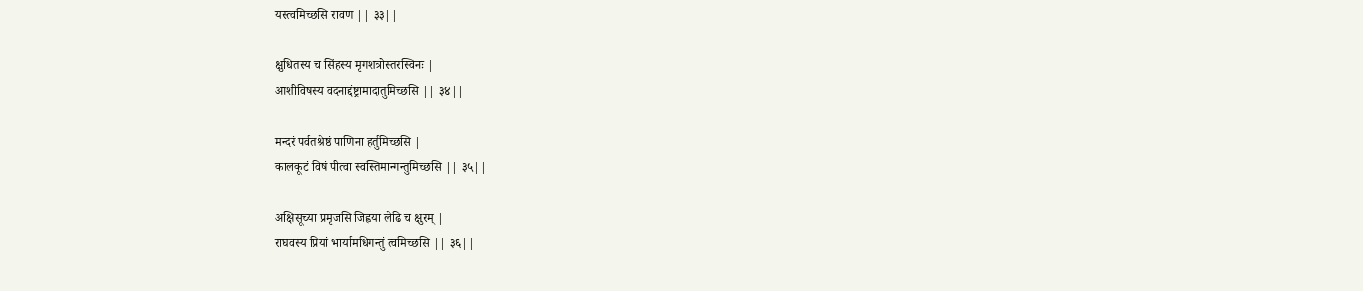यस्त्वमिच्छसि रावण || ३३||

क्षुधितस्य च सिंहस्य मृगशत्रोस्तरस्विनः |
आशीविषस्य वदनाद्दंष्ट्रामादातुमिच्छसि || ३४||

मन्दरं पर्वतश्रेष्ठं पाणिना हर्तुमिच्छसि |
कालकूटं विषं पीत्वा स्वस्तिमान्गन्तुमिच्छसि || ३५||

अक्षिसूच्या प्रमृजसि जिह्वया लेढि च क्षुरम् |
राघवस्य प्रियां भार्यामधिगन्तुं त्वमिच्छसि || ३६||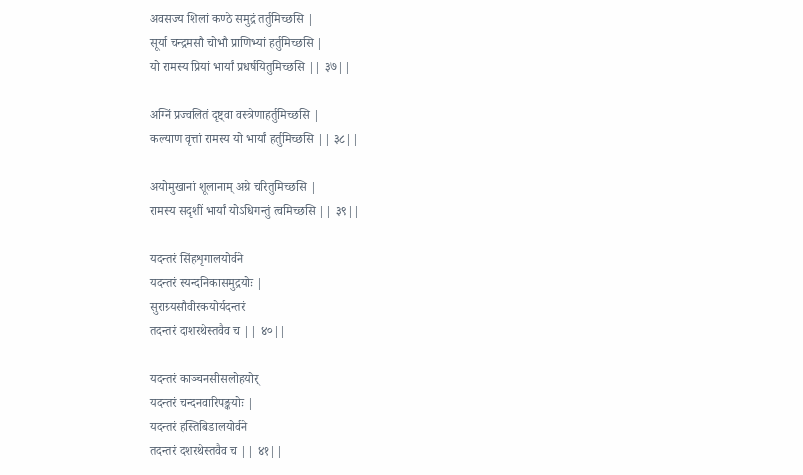अवसज्य शिलां कण्ठे समुद्रं तर्तुमिच्छसि |
सूर्या चन्द्रमसौ चोभौ प्राणिभ्यां हर्तुमिच्छसि |
यो रामस्य प्रियां भार्यां प्रधर्षयितुमिच्छसि || ३७||

अग्निं प्रज्वलितं दृष्ट्वा वस्त्रेणाहर्तुमिच्छसि |
कल्याण वृत्तां रामस्य यो भार्यां हर्तुमिच्छसि || ३८||

अयोमुखानां शूलानाम् अग्रे चरितुमिच्छसि |
रामस्य सदृशीं भार्यां योऽधिगन्तुं त्वमिच्छसि || ३९||

यदन्तरं सिंहशृगालयोर्वने
यदन्तरं स्यन्दनिकासमुद्रयोः |
सुराग्र्यसौवीरकयोर्यदन्तरं
तदन्तरं दाशरथेस्तवैव च || ४०||

यदन्तरं काञ्चनसीसलोहयोर्
यदन्तरं चन्दनवारिपङ्कयोः |
यदन्तरं हस्तिबिडालयोर्वने
तदन्तरं दशरथेस्तवैव च || ४१||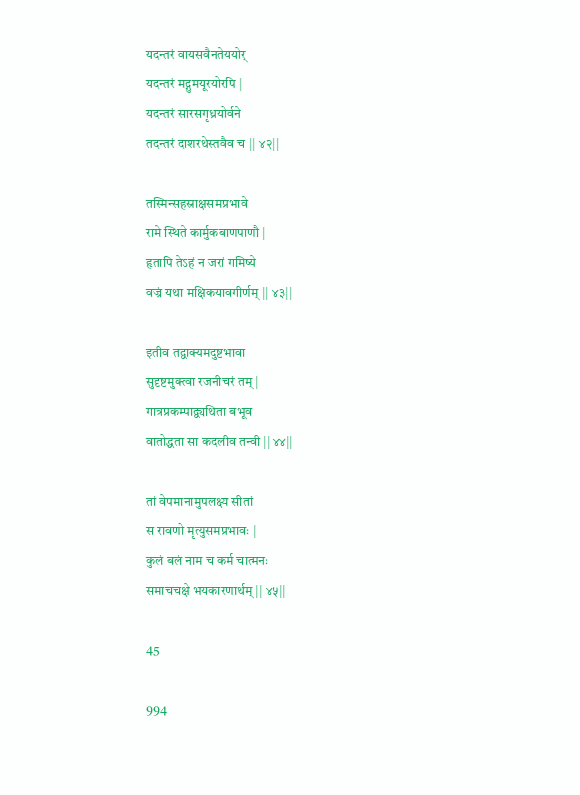यदन्तरं वायसवैनतेययोर्
यदन्तरं मद्गुमयूरयोरपि |
यदन्तरं सारसगृध्रयोर्वने
तदन्तरं दाशरथेस्तवैव च || ४२||

तस्मिन्सहस्राक्षसमप्रभावे
रामे स्थिते कार्मुकबाणपाणौ |
हृतापि तेऽहं न जरां गमिष्ये
वज्रं यथा मक्षिकयावगीर्णम् || ४३||

इतीव तद्वाक्यमदुष्टभावा
सुदृष्टमुक्त्वा रजनीचरं तम् |
गात्रप्रकम्पाद्व्यथिता बभूव
वातोद्धता सा कदलीव तन्वी || ४४||

तां वेपमानामुपलक्ष्य सीतां
स रावणो मृत्युसमप्रभावः |
कुलं बलं नाम च कर्म चात्मनः
समाचचक्षे भयकारणार्थम् || ४५||

45

994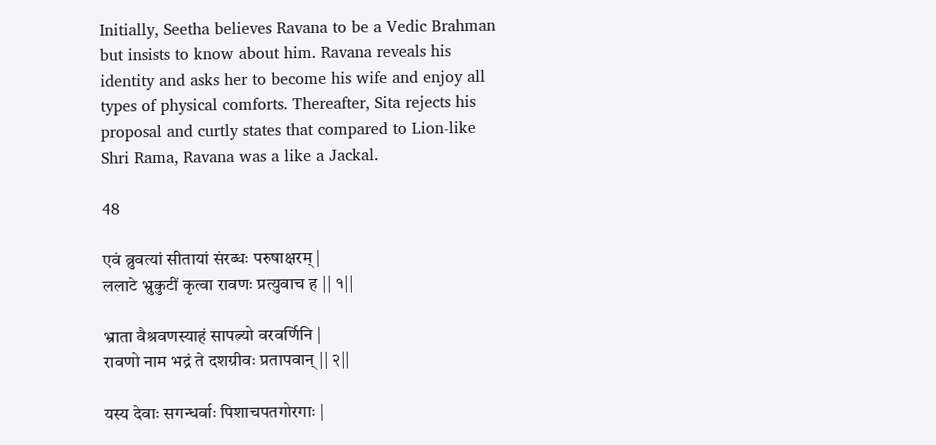Initially, Seetha believes Ravana to be a Vedic Brahman but insists to know about him. Ravana reveals his identity and asks her to become his wife and enjoy all types of physical comforts. Thereafter, Sita rejects his proposal and curtly states that compared to Lion-like Shri Rama, Ravana was a like a Jackal.

48

एवं ब्रुवत्यां सीतायां संरब्धः परुषाक्षरम् |
ललाटे भ्रुकुटीं कृत्वा रावणः प्रत्युवाच ह || १||

भ्राता वैश्रवणस्याहं सापत्न्यो वरवर्णिनि |
रावणो नाम भद्रं ते दशग्रीवः प्रतापवान् || २||

यस्य देवाः सगन्धर्वाः पिशाचपतगोरगाः |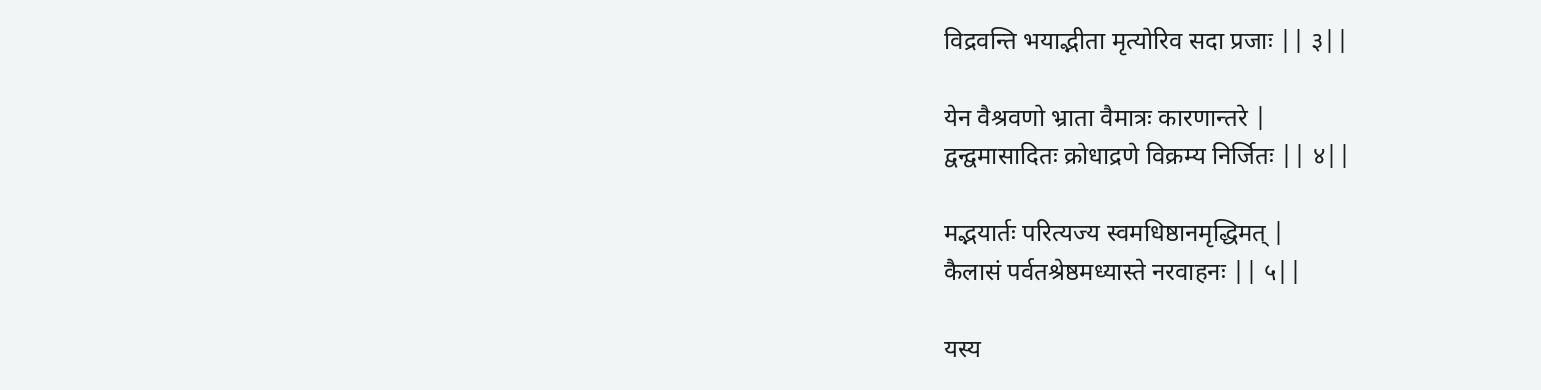विद्रवन्ति भयाद्भीता मृत्योरिव सदा प्रजाः || ३||

येन वैश्रवणो भ्राता वैमात्रः कारणान्तरे |
द्वन्द्वमासादितः क्रोधाद्रणे विक्रम्य निर्जितः || ४||

मद्भयार्तः परित्यज्य स्वमधिष्ठानमृद्धिमत् |
कैलासं पर्वतश्रेष्ठमध्यास्ते नरवाहनः || ५||

यस्य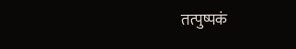तत्पुष्पकं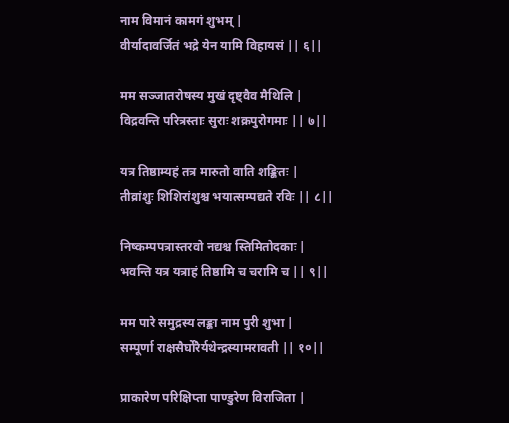नाम विमानं कामगं शुभम् |
वीर्यादावर्जितं भद्रे येन यामि विहायसं || ६||

मम सञ्जातरोषस्य मुखं दृष्ट्वैव मैथिलि |
विद्रवन्ति परित्रस्ताः सुराः शक्रपुरोगमाः || ७||

यत्र तिष्ठाम्यहं तत्र मारुतो वाति शङ्कितः |
तीव्रांशुः शिशिरांशुश्च भयात्सम्पद्यते रविः || ८||

निष्कम्पपत्रास्तरवो नद्यश्च स्तिमितोदकाः |
भवन्ति यत्र यत्राहं तिष्ठामि च चरामि च || ९||

मम पारे समुद्रस्य लङ्का नाम पुरी शुभा |
सम्पूर्णा राक्षसैर्घोरैर्यथेन्द्रस्यामरावती || १०||

प्राकारेण परिक्षिप्ता पाण्डुरेण विराजिता |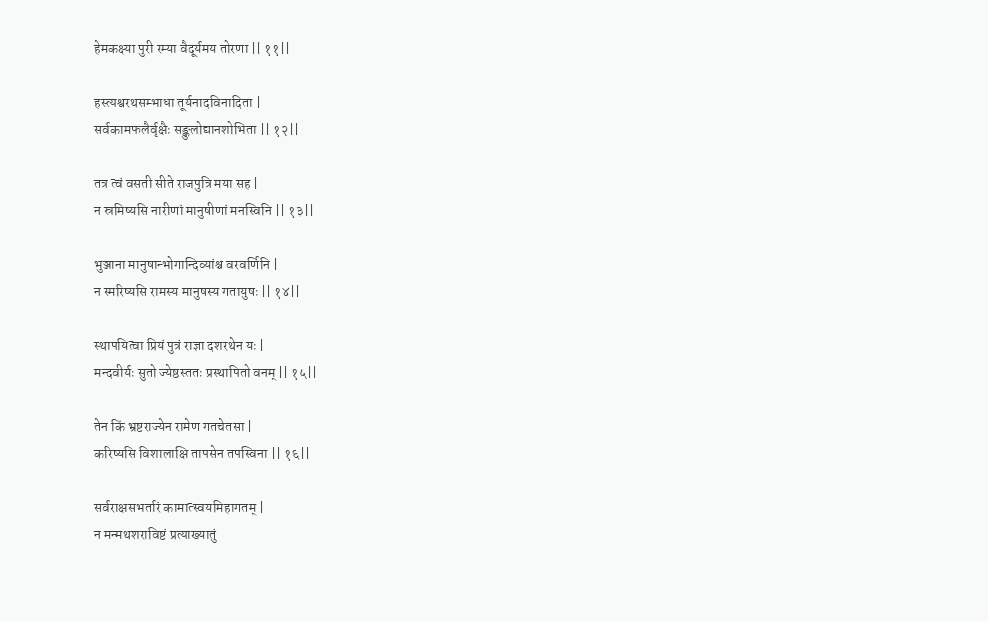हेमकक्ष्या पुरी रम्या वैदूर्यमय तोरणा || ११||

हस्त्यश्वरथसम्भाधा तूर्यनादविनादिता |
सर्वकामफलैर्वृक्षैः सङ्कुलोद्यानशोभिता || १२||

तत्र त्वं वसती सीते राजपुत्रि मया सह |
न स्रमिष्यसि नारीणां मानुषीणां मनस्विनि || १३||

भुञ्जाना मानुषान्भोगान्दिव्यांश्च वरवर्णिनि |
न स्मरिष्यसि रामस्य मानुषस्य गतायुषः || १४||

स्थापयित्वा प्रियं पुत्रं राज्ञा दशरथेन यः |
मन्दवीर्यः सुतो ज्येष्ठस्ततः प्रस्थापितो वनम् || १५||

तेन किं भ्रष्टराज्येन रामेण गतचेतसा |
करिष्यसि विशालाक्षि तापसेन तपस्विना || १६||

सर्वराक्षसभर्तारं कामात्स्वयमिहागतम् |
न मन्मथशराविष्टं प्रत्याख्यातुं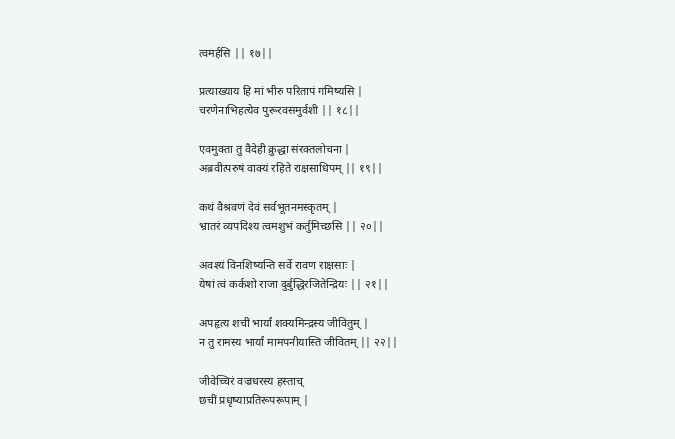त्वमर्हसि || १७||

प्रत्याख्याय हि मां भीरु परितापं गमिष्यसि |
चरणेनाभिहत्येव पुरूरवसमुर्वशी || १८||

एवमुक्ता तु वैदेही क्रुद्धा संरक्तलोचना |
अब्रवीत्परुषं वाक्यं रहिते राक्षसाधिपम् || १९||

कथं वैश्रवणं देवं सर्वभूतनमस्कृतम् |
भ्रातरं व्यपदिश्य त्वमशुभं कर्तुमिच्छसि || २०||

अवश्यं विनशिष्यन्ति सर्वे रावण राक्षसाः |
येषां त्वं कर्कशो राजा दुर्बुद्धिरजितेन्द्रियः || २१||

अपहृत्य शचीं भार्यां शक्यमिन्द्रस्य जीवितुम् |
न तु रामस्य भार्यां मामपनीयास्ति जीवितम् || २२||

जीवेच्चिरं वज्रधरस्य हस्ताच्
छचीं प्रधृष्याप्रतिरूपरूपाम् |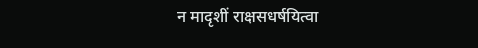न मादृशीं राक्षसधर्षयित्वा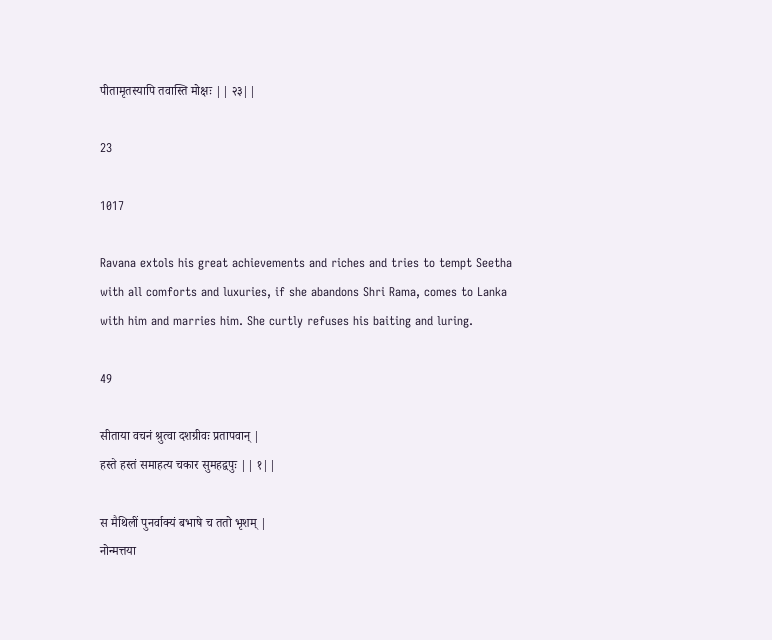पीतामृतस्यापि तवास्ति मोक्षः || २३||

23

1017

Ravana extols his great achievements and riches and tries to tempt Seetha with all comforts and luxuries, if she abandons Shri Rama, comes to Lanka with him and marries him. She curtly refuses his baiting and luring.

49

सीताया वचनं श्रुत्वा दशग्रीवः प्रतापवान् |
हस्ते हस्तं समाहत्य चकार सुमहद्वपुः || १||

स मैथिलीं पुनर्वाक्यं बभाषे च ततो भृशम् |
नोन्मत्तया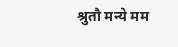श्रुतौ मन्ये मम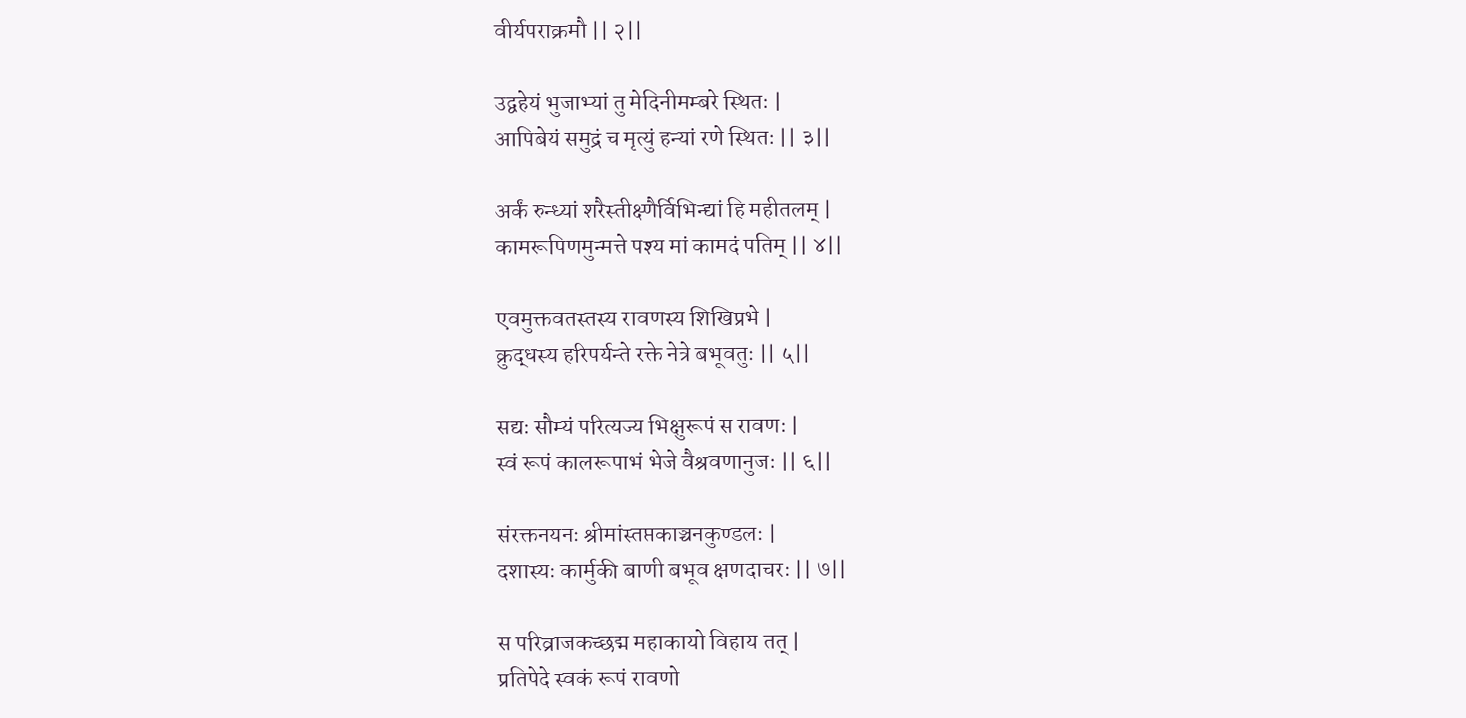वीर्यपराक्रमौ || २||

उद्वहेयं भुजाभ्यां तु मेदिनीमम्बरे स्थितः |
आपिबेयं समुद्रं च मृत्युं हन्यां रणे स्थितः || ३||

अर्कं रुन्ध्यां शरैस्तीक्ष्णैर्विभिन्द्यां हि महीतलम् |
कामरूपिणमुन्मत्ते पश्य मां कामदं पतिम् || ४||

एवमुक्तवतस्तस्य रावणस्य शिखिप्रभे |
क्रुद्धस्य हरिपर्यन्ते रक्ते नेत्रे बभूवतुः || ५||

सद्यः सौम्यं परित्यज्य भिक्षुरूपं स रावणः |
स्वं रूपं कालरूपाभं भेजे वैश्रवणानुजः || ६||

संरक्तनयनः श्रीमांस्तप्तकाञ्चनकुण्डलः |
दशास्यः कार्मुकी बाणी बभूव क्षणदाचरः || ७||

स परिव्राजकच्छद्म महाकायो विहाय तत् |
प्रतिपेदे स्वकं रूपं रावणो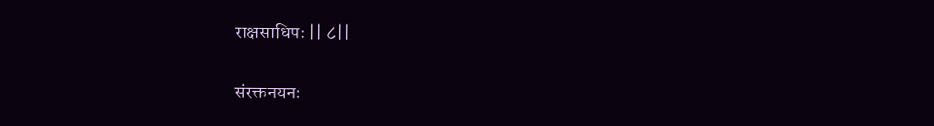राक्षसाधिपः || ८||

संरक्तनयनः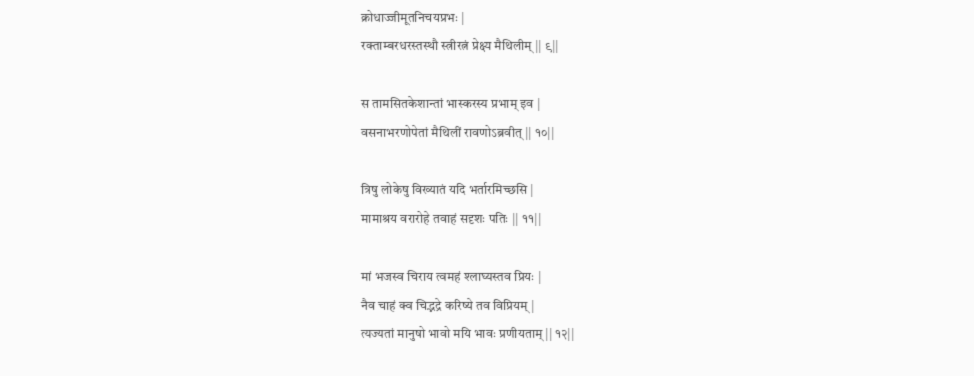क्रोधाज्जीमूतनिचयप्रभः |
रक्ताम्बरधरस्तस्थौ स्त्रीरत्नं प्रेक्ष्य मैथिलीम् || ९||

स तामसितकेशान्तां भास्करस्य प्रभाम् इव |
वसनाभरणोपेतां मैथिलीं रावणोऽब्रवीत् || १०||

त्रिषु लोकेषु विख्यातं यदि भर्तारमिच्छसि |
मामाश्रय वरारोहे तवाहं सदृशः पतिः || ११||

मां भजस्व चिराय त्वमहं श्लाघ्यस्तव प्रियः |
नैव चाहं क्व चिद्भद्रे करिष्ये तव विप्रियम् |
त्यज्यतां मानुषो भावो मयि भावः प्रणीयताम् || १२||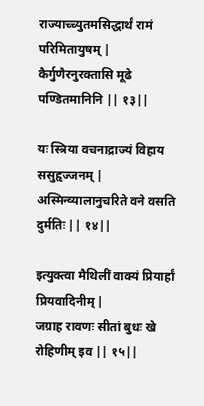राज्याच्च्युतमसिद्धार्थं रामं परिमितायुषम् |
कैर्गुणैरनुरक्तासि मूढे पण्डितमानिनि || १३||

यः स्त्रिया वचनाद्राज्यं विहाय ससुहृज्जनम् |
अस्मिन्व्यालानुचरिते वने वसति दुर्मतिः || १४||

इत्युक्त्वा मैथिलीं वाक्यं प्रियार्हां प्रियवादिनीम् |
जग्राह रावणः सीतां बुधः खे रोहिणीम् इव || १५||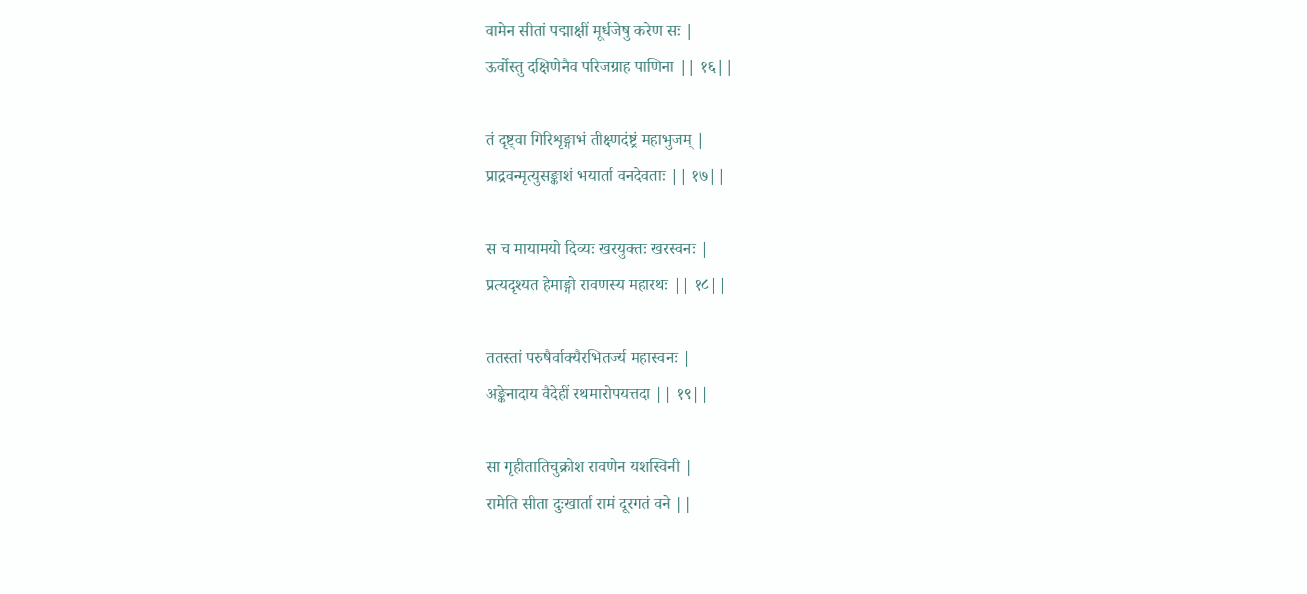वामेन सीतां पद्माक्षीं मूर्धजेषु करेण सः |
ऊर्वोस्तु दक्षिणेनैव परिजग्राह पाणिना || १६||

तं दृष्ट्वा गिरिशृङ्गाभं तीक्ष्णदंष्ट्रं महाभुजम् |
प्राद्रवन्मृत्युसङ्काशं भयार्ता वनदेवताः || १७||

स च मायामयो दिव्यः खरयुक्तः खरस्वनः |
प्रत्यदृश्यत हेमाङ्गो रावणस्य महारथः || १८||

ततस्तां परुषैर्वाक्यैरभितर्ज्य महास्वनः |
अङ्केनादाय वैदेहीं रथमारोपयत्तदा || १९||

सा गृहीतातिचुक्रोश रावणेन यशस्विनी |
रामेति सीता दुःखार्ता रामं दूरगतं वने ||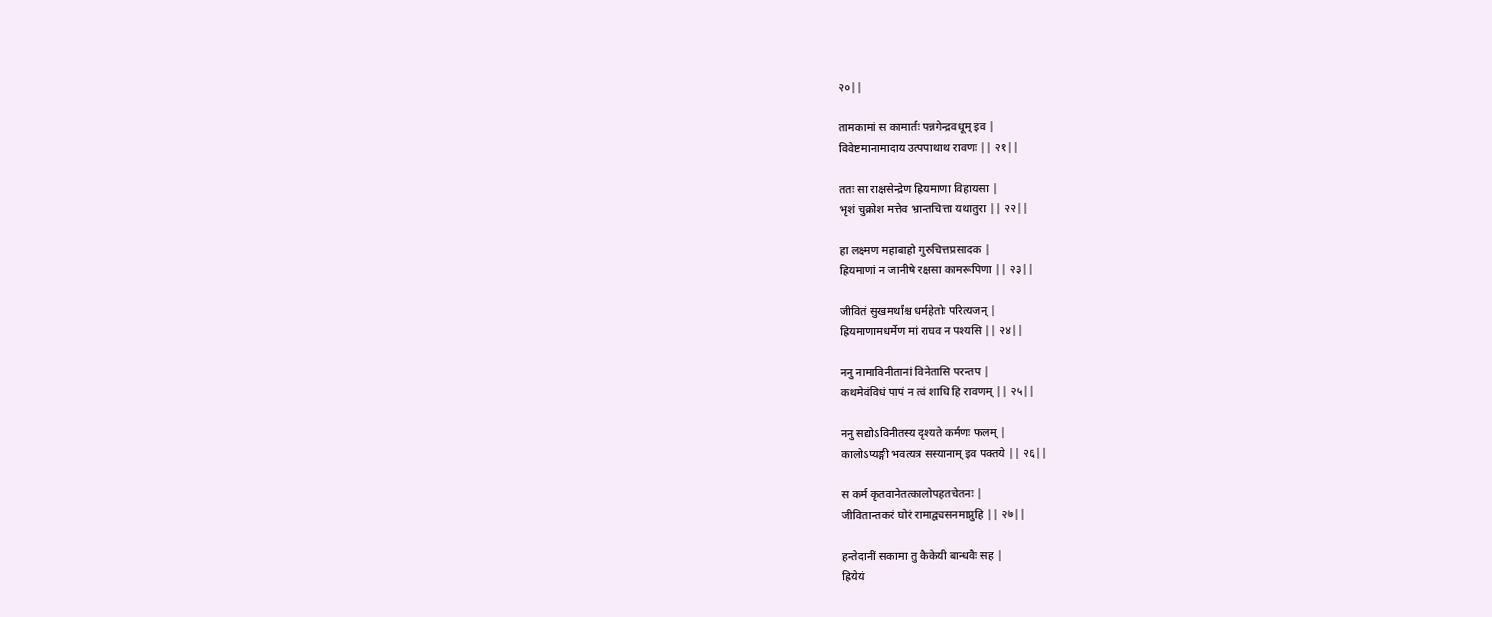२०||

तामकामां स कामार्तः पन्नगेन्द्रवधूम् इव |
विवेष्टमानामादाय उत्पपाथाथ रावणः || २१||

ततः सा राक्षसेन्द्रेण ह्रियमाणा विहायसा |
भृशं चुक्रोश मत्तेव भ्रान्तचित्ता यथातुरा || २२||

हा लक्ष्मण महाबाहो गुरुचित्तप्रसादक |
ह्रियमाणां न जानीषे रक्षसा कामरूपिणा || २३||

जीवितं सुखमर्थांश्च धर्महेतोः परित्यजन् |
ह्रियमाणामधर्मेण मां राघव न पश्यसि || २४||

ननु नामाविनीतानां विनेतासि परन्तप |
कथमेवंविधं पापं न त्वं शाधि हि रावणम् || २५||

ननु सद्योऽविनीतस्य दृश्यते कर्मणः फलम् |
कालोऽप्यङ्गी भवत्यत्र सस्यानाम् इव पक्तये || २६||

स कर्म कृतवानेतत्कालोपहतचेतनः |
जीवितान्तकरं घोरं रामाद्व्यसनमाप्नुहि || २७||

हन्तेदानीं सकामा तु कैकेयी बान्धवैः सह |
ह्रियेयं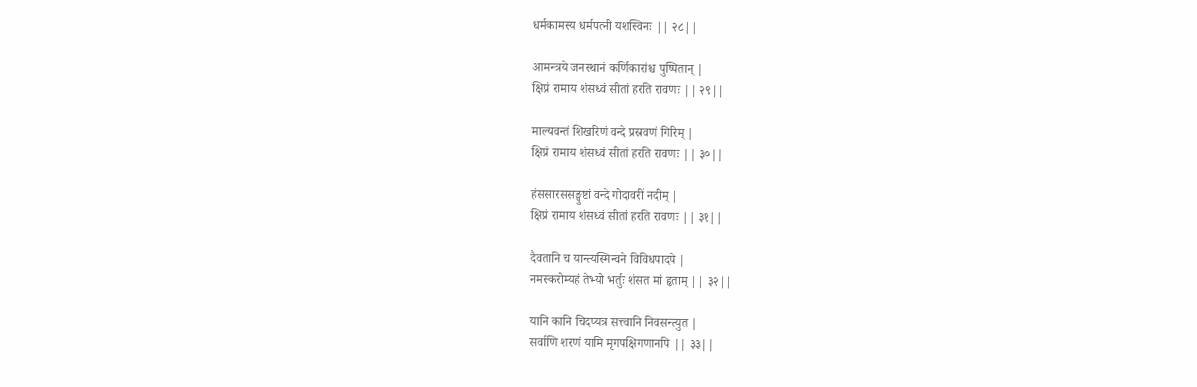धर्मकामस्य धर्मपत्नी यशस्विनः || २८||

आमन्त्रये जनस्थानं कर्णिकारांश्च पुष्पितान् |
क्षिप्रं रामाय शंसध्वं सीतां हरति रावणः || २९||

माल्यवन्तं शिखरिणं वन्दे प्रस्रवणं गिरिम् |
क्षिप्रं रामाय शंसध्वं सीतां हरति रावणः || ३०||

हंससारससङ्घुष्टां वन्दे गोदावरीं नदीम् |
क्षिप्रं रामाय शंसध्वं सीतां हरति रावणः || ३१||

दैवतानि च यान्त्यस्मिन्वने विविधपादपे |
नमस्करोम्यहं तेभ्यो भर्तुः शंसत मां हृताम् || ३२||

यानि कानि चिदप्यत्र सत्त्वानि निवसन्त्युत |
सर्वाणि शरणं यामि मृगपक्षिगणानपि || ३३||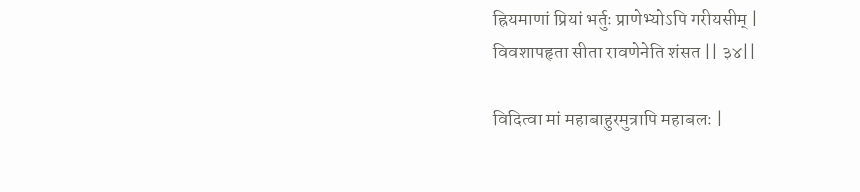ह्रियमाणां प्रियां भर्तुः प्राणेभ्योऽपि गरीयसीम् |
विवशापहृता सीता रावणेनेति शंसत || ३४||

विदित्वा मां महाबाहुरमुत्रापि महाबलः |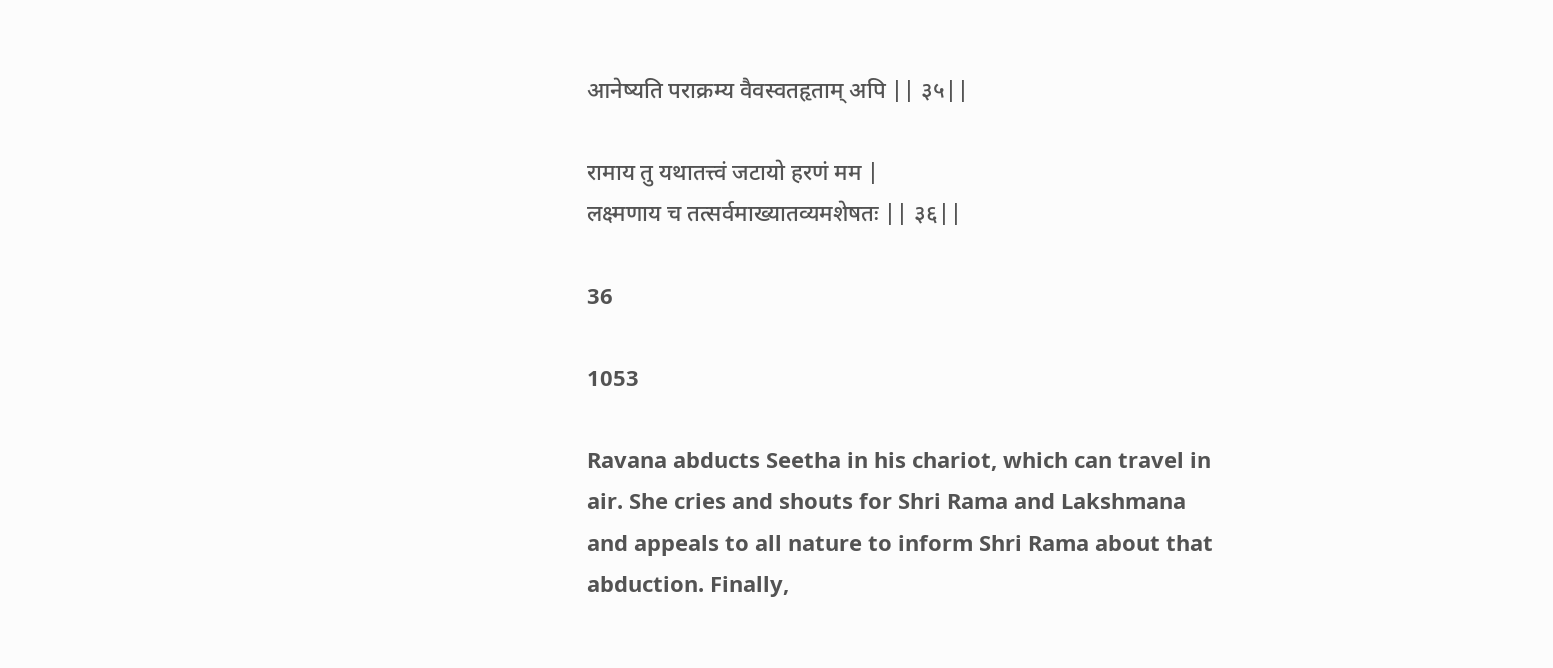आनेष्यति पराक्रम्य वैवस्वतहृताम् अपि || ३५||

रामाय तु यथातत्त्वं जटायो हरणं मम |
लक्ष्मणाय च तत्सर्वमाख्यातव्यमशेषतः || ३६||

36

1053

Ravana abducts Seetha in his chariot, which can travel in air. She cries and shouts for Shri Rama and Lakshmana and appeals to all nature to inform Shri Rama about that abduction. Finally,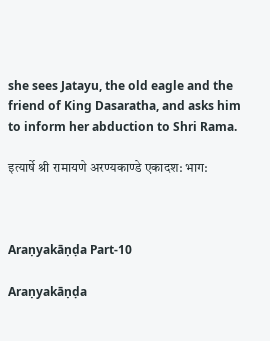she sees Jatayu, the old eagle and the friend of King Dasaratha, and asks him to inform her abduction to Shri Rama.

इत्यार्षे श्री रामायणे अरण्यकाण्डे एकादश: भाग:



Araṇyakāṇḍa Part-10

Araṇyakāṇḍa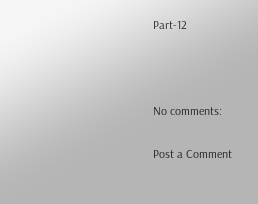Part-12



No comments:

Post a Comment